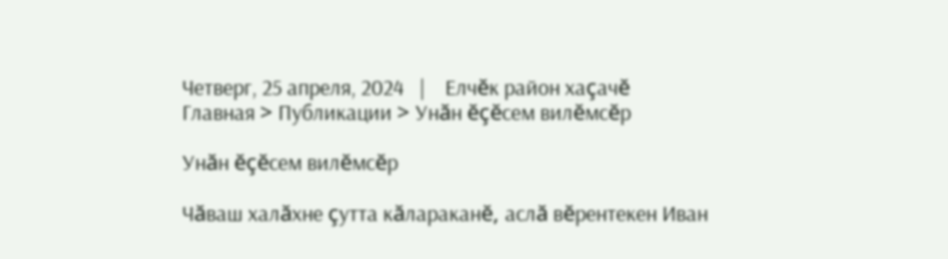Четверг, 25 апреля, 2024   |    Елчĕк район хаçачĕ
Главная > Публикации > Унăн ĕçĕсем вилĕмсĕр

Унăн ĕçĕсем вилĕмсĕр

Чăваш халăхне çутта кăлараканĕ, аслă вĕрентекен Иван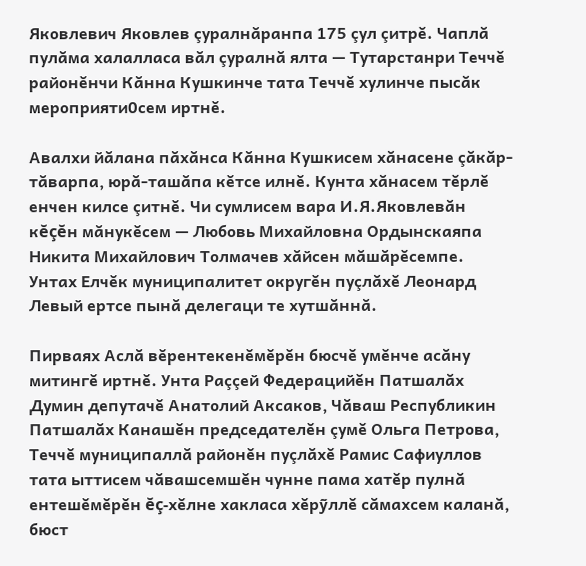Яковлевич Яковлев çуралнăранпа 175 çул çитрĕ. Чаплă пулăма халалласа вăл çуралнă ялта — Тутарстанри Теччĕ районĕнчи Кăнна Кушкинче тата Теччĕ хулинче пысăк мероприяти0сем иртнĕ.

Авалхи йăлана пăхăнса Кăнна Кушкисем хăнасене çăкăр-тăварпа, юрă-ташăпа кĕтсе илнĕ. Кунта хăнасем тĕрлĕ енчен килсе çитнĕ. Чи сумлисем вара И.Я.Яковлевăн кĕçĕн мăнукĕсем — Любовь Михайловна Ордынскаяпа Никита Михайлович Толмачев хăйсен мăшăрĕсемпе. Унтах Елчĕк муниципалитет округĕн пуçлăхĕ Леонард Левый ертсе пынă делегаци те хутшăннă.

Пирваях Аслă вĕрентекенĕмĕрĕн бюсчĕ умĕнче асăну митингĕ иртнĕ. Унта Раççей Федерацийĕн Патшалăх Думин депутачĕ Анатолий Аксаков, Чăваш Республикин Патшалăх Канашĕн председателĕн çумĕ Ольга Петрова, Теччĕ муниципаллă районĕн пуçлăхĕ Рамис Сафиуллов тата ыттисем чăвашсемшĕн чунне пама хатĕр пулнă ентешĕмĕрĕн ĕç-хĕлне хакласа хĕрỹллĕ сăмахсем каланă, бюст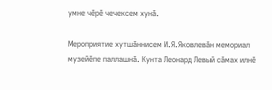умне чĕрĕ чечексем хунă.

Мероприятие хутшăннисем И.Я.Яковлевăн мемориал музейĕпе паллашнă. Кунта Леонард Левый сăмах илнĕ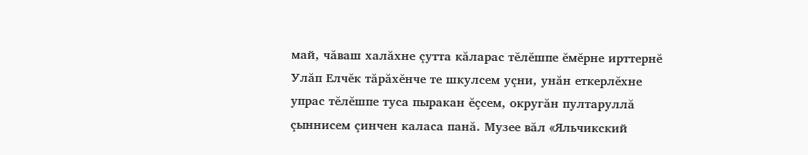май, чăваш халăхне çутта кăларас тĕлĕшпе ĕмĕрне ирттернĕ Улăп Елчĕк тăрăхĕнче те шкулсем уçни, унăн еткерлĕхне упрас тĕлĕшпе туса пыракан ĕçсем, округăн пултаруллă çыннисем çинчен каласа панă. Музее вăл «Яльчикский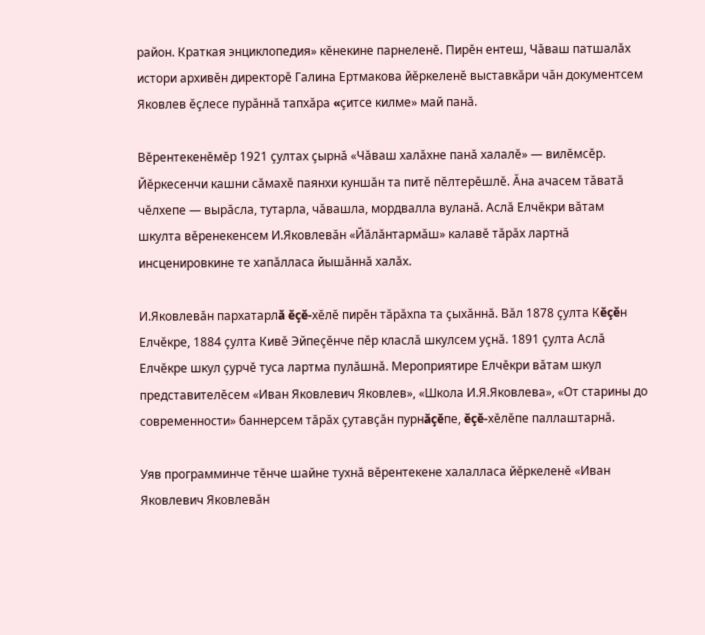район. Краткая энциклопедия» кĕнекине парнеленĕ. Пирĕн ентеш, Чăваш патшалăх истори архивĕн директорĕ Галина Ертмакова йĕркеленĕ выставкăри чăн документсем Яковлев ĕçлесе пурăннă тапхăра «çитсе килме» май панă.

Вĕрентекенĕмĕр 1921 çултах çырнă «Чăваш халăхне панă халалĕ» — вилĕмсĕр. Йĕркесенчи кашни сăмахĕ паянхи куншăн та питĕ пĕлтерĕшлĕ. Ăна ачасем тăватă чĕлхепе — вырăсла, тутарла, чăвашла, мордвалла вуланă. Аслă Елчĕкри вăтам шкулта вĕренекенсем И.Яковлевăн «Йăлăнтармăш» калавĕ тăрăх лартнă инсценировкине те хапăлласа йышăннă халăх.

И.Яковлевăн пархатарлă ĕçĕ-хĕлĕ пирĕн тăрăхпа та çыхăннă. Вăл 1878 çулта Кĕçĕн Елчĕкре, 1884 çулта Кивĕ Эйпеçĕнче пĕр класлă шкулсем уçнă. 1891 çулта Аслă Елчĕкре шкул çурчĕ туса лартма пулăшнă. Мероприятире Елчĕкри вăтам шкул представителĕсем «Иван Яковлевич Яковлев», «Школа И.Я.Яковлева», «От старины до современности» баннерсем тăрăх çутавçăн пурнăçĕпе, ĕçĕ-хĕлĕпе паллаштарнă.

Уяв программинче тĕнче шайне тухнă вĕрентекене халалласа йĕркеленĕ «Иван Яковлевич Яковлевăн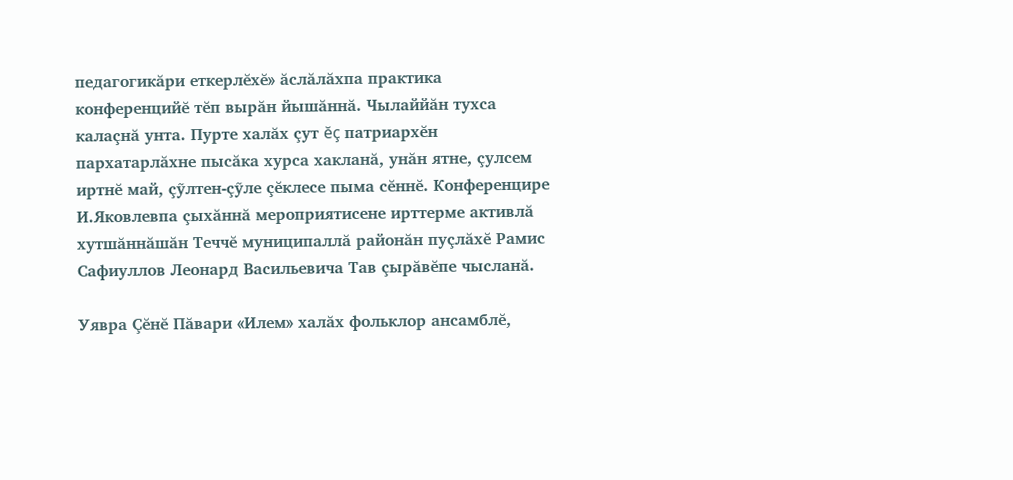педагогикăри еткерлĕхĕ» ăслăлăхпа практика конференцийĕ тĕп вырăн йышăннă. Чылаййăн тухса калаçнă унта. Пурте халăх çут ĕç патриархĕн пархатарлăхне пысăка хурса хакланă, унăн ятне, çулсем иртнĕ май, çỹлтен-çỹле çĕклесе пыма сĕннĕ. Конференцире И.Яковлевпа çыхăннă мероприятисене ирттерме активлă хутшăннăшăн Теччĕ муниципаллă районăн пуçлăхĕ Рамис Сафиуллов Леонард Васильевича Тав çырăвĕпе чысланă.

Уявра Çĕнĕ Пăвари «Илем» халăх фольклор ансамблĕ,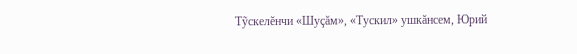Тỹскелĕнчи «Шуçăм», «Тускил» ушкăнсем, Юрий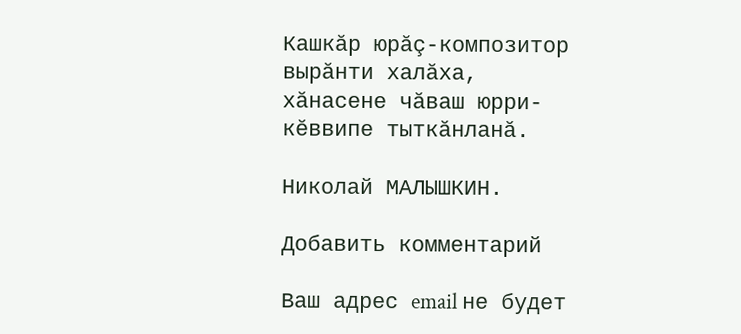Кашкăр юрăç-композитор вырăнти халăха, хăнасене чăваш юрри-кĕввипе тыткăнланă.

Николай МАЛЫШКИН.

Добавить комментарий

Ваш адрес email не будет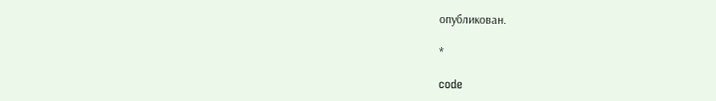опубликован.

*

code